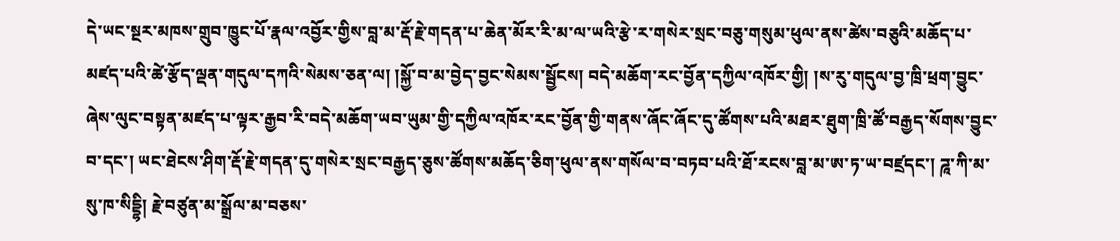དེ་ཡང་སྔར་མཁས་གྲུབ་ཁྱུང་པོ་རྣལ་འབྱོར་གྱིས་བླ་མ་རྡོ་རྗེ་གདན་པ་ཆེན་མོར་རི་མ་ལ་ཡའི་རྩེ་ར་གསེར་སྲང་བཅུ་གསུམ་ཕུལ་ནས་ཚེས་བཅུའི་མཆོད་པ་མཛད་པའི་ཚེ་རྩོད་ལྡན་གདུལ་དཀའི་སེམས་ཅན་ལ། །སྐྱོ་བ་མ་བྱེད་བྱང་སེམས་སྦྱོངས། བདེ་མཆོག་རང་བྱོན་དཀྱིལ་འཁོར་གྱི། །ས་རུ་གདུལ་བྱ་ཁྲི་ཕྲག་བྱུང་ཞེས་ལུང་བསྟན་མཛད་པ་ལྟར་རྒྱབ་རི་བདེ་མཆོག་ཡབ་ཡུམ་གྱི་དཀྱིལ་འཁོར་རང་བྱོན་གྱི་གནས་ཞོང་ཞོང་དུ་ཚོགས་པའི་མཐར་ཐུག་ཁྲི་ཚོ་བརྒྱད་སོགས་བྱུང་བ་དང་། ཡང་ཐེངས་ཤིག་རྡོ་རྗེ་གདན་དུ་གསེར་སྲང་བརྒྱད་ཅུས་ཚོགས་མཆོད་ཅིག་ཕུལ་ནས་གསོལ་བ་བཏབ་པའི་ཐོ་རངས་བླ་མ་ཨ་ཏ་ཡ་བཛྲདང་། ཌཱ་ཀི་མ་སུ་ཁ་སིདྡྷི། རྗེ་བཙུན་མ་སྒྲོལ་མ་བཅས་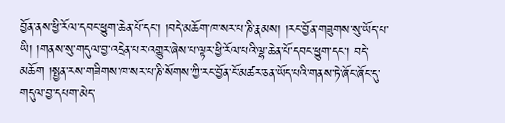བྱོན་ནས་ཕྱི་རོལ་དབང་ཕྱུག་ཆེན་པོ་དང་། །བདེ་མཆོག་ཁ་སར་པ་ཎི་རྣམས། །རང་བྱོན་གཟུགས་སུ་ཡོད་པ་ཡི། །གནས་སུ་གདུལ་བྱ་འདྲེན་པར་འགྱུར་ཞེས་པ་ལྟར་ཕྱི་རོལ་པའི་ལྷ་ཆེན་པོ་དབང་ཕྱུག་དང་། བདེ་མཆོག །སྤྱན་རས་གཟིགས་ཁ་སར་པ་ཎི་སོགས་ཀྱི་རང་བྱོན་ངོ་མཚར་ཅན་ཡོད་པའི་གནས་ཏེ་ཞོང་ཞོང་དུ་གདུལ་བྱ་དཔག་མེད་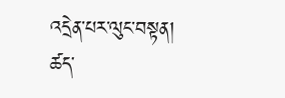འདྲེན་པར་ལུང་བསྟན། ཚད་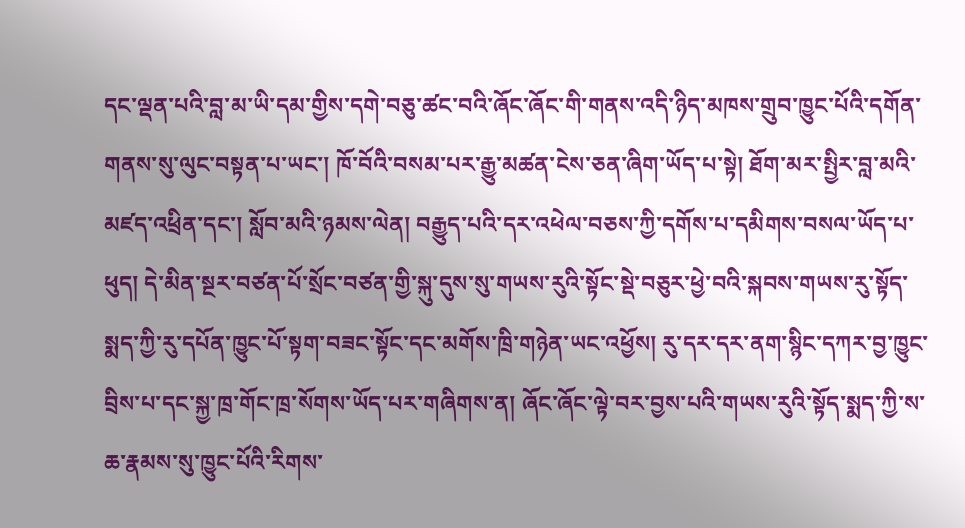དང་ལྡན་པའི་བླ་མ་ཡི་དམ་གྱིས་དགེ་བཅུ་ཚང་བའི་ཞོང་ཞོང་གི་གནས་འདི་ཉིད་མཁས་གྲུབ་ཁྱུང་པོའི་དགོན་གནས་སུ་ལུང་བསྟན་པ་ཡང་། ཁོ་བོའི་བསམ་པར་རྒྱུ་མཚན་ངེས་ཅན་ཞིག་ཡོད་པ་སྟེ། ཐོག་མར་སྤྱིར་བླ་མའི་མཛད་འཕྲིན་དང་། སློབ་མའི་ཉམས་ལེན། བརྒྱུད་པའི་དར་འཕེལ་བཅས་ཀྱི་དགོས་པ་དམིགས་བསལ་ཡོད་པ་ཕུད། དེ་མིན་སྔར་བཙན་པོ་སྲོང་བཙན་གྱི་སྐུ་དུས་སུ་གཡས་རུའི་སྟོང་སྡེ་བཅུར་ཕྱེ་བའི་སྐབས་གཡས་རུ་སྟོད་སྨད་ཀྱི་རུ་དཔོན་ཁྱུང་པོ་སྟག་བཟང་སྟོང་དང་མགོས་ཁྲི་གཉེན་ཡང་འཕྱོས། རུ་དར་དར་ནག་སྙིང་དཀར་བྱ་ཁྱུང་བྲིས་པ་དང་སྐྱ་ཁྲ་གོང་ཁྲ་སོགས་ཡོད་པར་གཞིགས་ན། ཞོང་ཞོང་ལྟེ་བར་བྱས་པའི་གཡས་རུའི་སྟོད་སྨད་ཀྱི་ས་ཆ་རྣམས་སུ་ཁྱུང་པོའི་རིགས་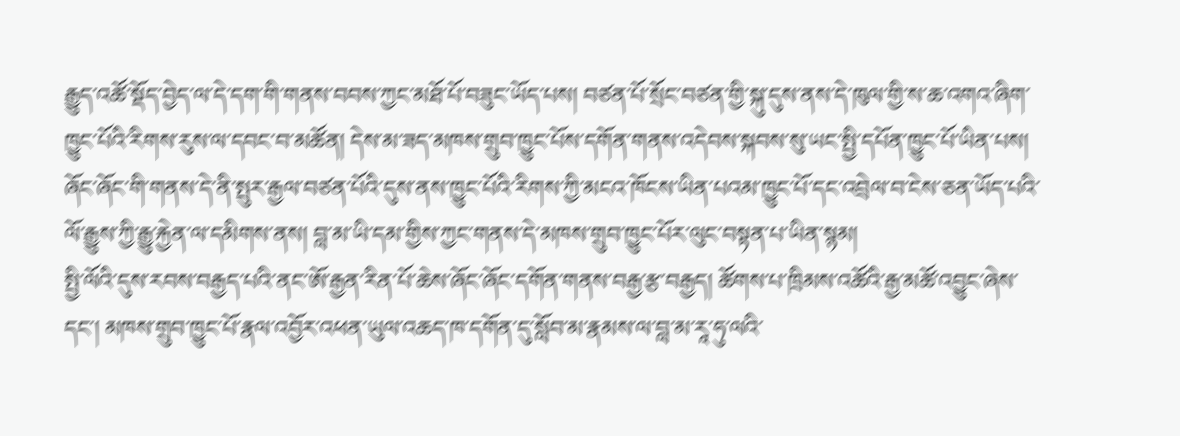རྒྱུད་འཚོ་སྡོད་བྱེད་ལ་དེ་དག་གི་གནས་བབས་ཀྱང་མཐོ་པོ་བཟུང་ཡོད་པས། བཙན་པོ་སྲོང་བཙན་གྱི་སྐུ་དུས་ནས་དེ་ཁུལ་གྱི་ས་ཆ་འགའ་ཞིག་ཁྱུང་པོའི་རིགས་རུས་ལ་དབང་བ་མཚོན། དེས་མ་ཟད་མཁས་གྲུབ་ཁྱུང་པོས་དགོན་གནས་འདེབས་སྐབས་སུ་ཡང་སྤྱི་དཔོན་ཁྱུང་པོ་ཡིན་པས། ཞོང་ཞོང་གི་གནས་དེ་ནི་སྤུར་རྒྱལ་བཙན་པོའི་དུས་ནས་ཁྱུང་པོའི་རིགས་ཀྱི་མངའ་ཁོངས་ཡིན་པའམ་ཁྱུང་པོ་དང་འབྲེལ་བ་ངེས་ཅན་ཡོད་པའི་ལོ་རྒྱུས་ཀྱི་རྒྱུ་རྐྱེན་ལ་དམིགས་ནས། བླ་མ་ཡི་དམ་གྱིས་ཀྱང་གནས་དེ་མཁས་གྲུབ་ཁྱུང་པོར་ལུང་བསྟན་པ་ཡིན་སྙམ།
སྤྱི་ལོའི་དུས་རབས་བརྒྱད་པའི་ནང་ཨོ་རྒྱན་རིན་པོ་ཆེས་ཞོང་ཞོང་དགོན་གནས་བརྒྱ་རྩ་བརྒྱད། ཚོགས་པ་ཁྲིམས་འཚོའི་རྒྱ་མཚོ་འབྱུང་ཞེས་དང་། མཁས་གྲུབ་ཁྱུང་པོ་རྣལ་འབྱོར་འཕན་ཡུལ་འཆད་ཁ་དགོན་དུ་སློབ་མ་རྣམས་ལ་བླ་མ་རཱ་ཧུ་ལའི་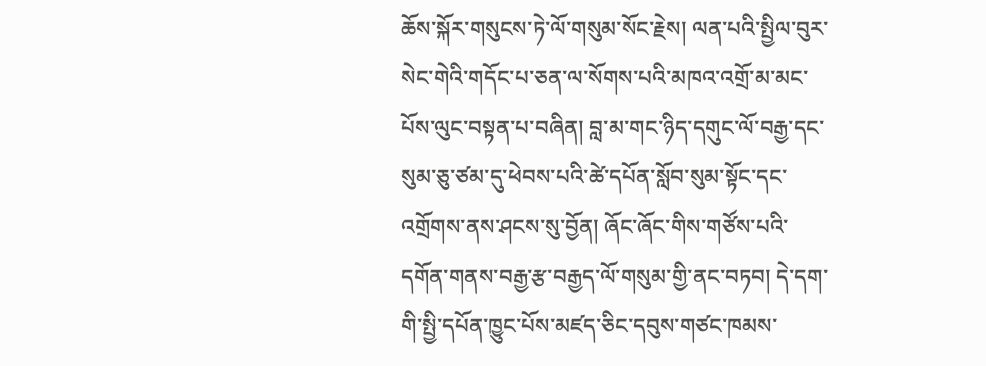ཆོས་སྐོར་གསུངས་ཏེ་ལོ་གསུམ་སོང་རྗེས། ལན་པའི་སྤྱིལ་བུར་སེང་གེའི་གདོང་པ་ཅན་ལ་སོགས་པའི་མཁའ་འགྲོ་མ་མང་པོས་ལུང་བསྟན་པ་བཞིན། བླ་མ་གང་ཉིད་དགུང་ལོ་བརྒྱ་དང་སུམ་ཅུ་ཙམ་དུ་ཕེབས་པའི་ཚེ་དཔོན་སློབ་སུམ་སྟོང་དང་འགྲོགས་ནས་ཤངས་སུ་བྱོན། ཞོང་ཞོང་གིས་གཙོས་པའི་དགོན་གནས་བརྒྱ་རྩ་བརྒྱད་ལོ་གསུམ་གྱི་ནང་བཏབ། དེ་དག་གི་སྤྱི་དཔོན་ཁྱུང་པོས་མཛད་ཅིང་དབུས་གཙང་ཁམས་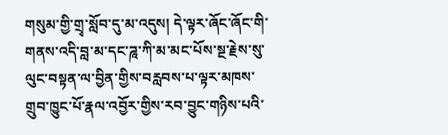གསུམ་གྱི་གྲྭ་སློབ་དུ་མ་འདུས། དེ་ལྟར་ཞོང་ཞོང་གི་གནས་འདི་བླ་མ་དང་ཌཱ་ཀི་མ་མང་པོས་སྔ་རྗེས་སུ་ལུང་བསྟན་ལ་བྱིན་གྱིས་བརླབས་པ་ལྟར་མཁས་གྲུབ་ཁྱུང་པོ་རྣལ་འབྱོར་གྱིས་རབ་བྱུང་གཉིས་པའི་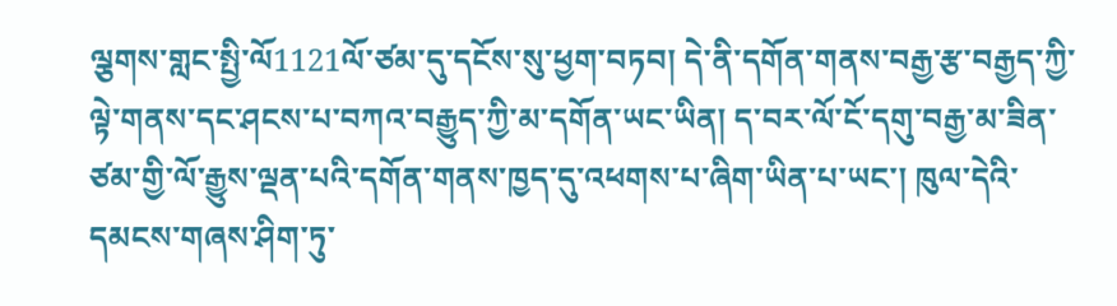ལྕགས་གླང་སྤྱི་ལོ1121ལོ་ཙམ་དུ་དངོས་སུ་ཕྱག་བཏབ། དེ་ནི་དགོན་གནས་བརྒྱ་རྩ་བརྒྱད་ཀྱི་ལྟེ་གནས་དང་ཤངས་པ་བཀའ་བརྒྱུད་ཀྱི་མ་དགོན་ཡང་ཡིན། ད་བར་ལོ་ངོ་དགུ་བརྒྱ་མ་ཟིན་ཙམ་གྱི་ལོ་རྒྱུས་ལྡན་པའི་དགོན་གནས་ཁྱད་དུ་འཕགས་པ་ཞིག་ཡིན་པ་ཡང་། ཁུལ་དེའི་དམངས་གཞས་ཤིག་ཏུ་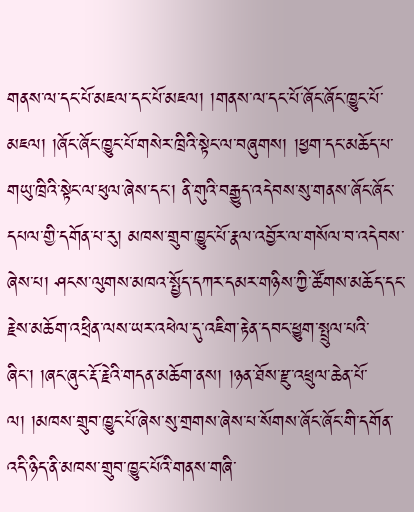གནས་ལ་དང་པོ་མཇལ་དང་པོ་མཇལ། །གནས་ལ་དང་པོ་ཞོང་ཞོང་ཁྱུང་པོ་མཇལ། །ཞོང་ཞོང་ཁྱུང་པོ་གསེར་ཁྲིའི་སྟེང་ལ་བཞུགས། །ཕྱག་དང་མཆོད་པ་གཡུ་ཁྲིའི་སྟེང་ལ་ཕུལ་ཞེས་དང་། ནི་གུའི་བརྒྱུད་འདེབས་སུ་གནས་ཞོང་ཞོང་དཔལ་གྱི་དགོན་པ་རུ། མཁས་གྲུབ་ཁྱུང་པོ་རྣལ་འབྱོར་ལ་གསོལ་བ་འདེབས་ཞེས་པ། ཤངས་ལུགས་མཁའ་སྤྱོད་དཀར་དམར་གཉིས་ཀྱི་ཚོགས་མཆོད་དང་རྗེས་མཆོག་འཕྲིན་ལས་ཡར་འཕེལ་དུ་འཇིག་རྟེན་དབང་ཕྱུག་སྤྲུལ་པའི་ཞིང་། །ཞང་ཞུང་རྡོ་རྗེའི་གདན་མཆོག་ནས། །ཉན་ཐོས་རྫུ་འཕྲུལ་ཆེན་པོ་ལ། །མཁས་གྲུབ་ཁྱུང་པོ་ཞེས་སུ་གྲགས་ཞེས་པ་སོགས་ཞོང་ཞོང་གི་དགོན་འདི་ཉིད་ནི་མཁས་གྲུབ་ཁྱུང་པོའི་གནས་གཞི་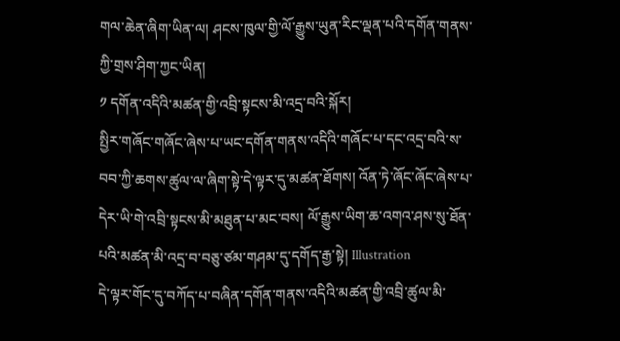གལ་ཆེན་ཞིག་ཡིན་ལ། ཤངས་ཁུལ་གྱི་ལོ་རྒྱུས་ཡུན་རིང་ལྡན་པའི་དགོན་གནས་ཀྱི་གྲས་ཤིག་ཀྱང་ཡིན།
༡ དགོན་འདིའི་མཚན་གྱི་འབྲི་སྟངས་མི་འདྲ་བའི་སྐོར།
སྤྱིར་གཞོང་གཞོང་ཞེས་པ་ཡང་དགོན་གནས་འདིའི་གཞོང་པ་དང་འདྲ་བའི་ས་བབ་ཀྱི་ཆགས་ཚུལ་ལ་ཞིག་སྟེ་དེ་ལྟར་དུ་མཚན་ཐོགས། འོན་ཏེ་ཞོང་ཞོང་ཞེས་པ་དེར་ཡི་གེ་འབྲི་སྟངས་མི་མཐུན་པ་མང་བས། ལོ་རྒྱུས་ཡིག་ཆ་འགའ་ཤས་སུ་ཐོན་པའི་མཚན་མི་འདྲ་བ་བཅུ་ཙམ་གཤམ་དུ་དགོད་རྒྱ་སྟེ། Illustration
དེ་ལྟར་གོང་དུ་བཀོད་པ་བཞིན་དགོན་གནས་འདིའི་མཚན་གྱི་འབྲི་ཚུལ་མི་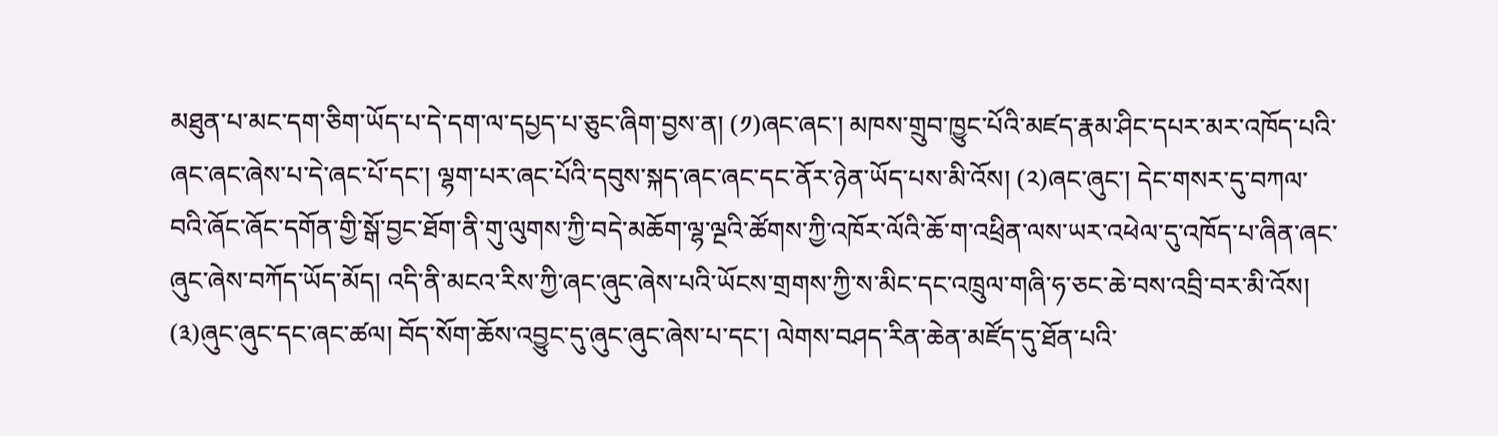མཐུན་པ་མང་དག་ཅིག་ཡོད་པ་དེ་དག་ལ་དཔྱད་པ་ཅུང་ཞིག་བྱས་ན། (༡)ཞང་ཞང་། མཁས་གྲུབ་ཁྱུང་པོའི་མཛད་རྣམ་ཤིང་དཔར་མར་འཁོད་པའི་ཞང་ཞང་ཞེས་པ་དེ་ཞང་པོ་དང་། ལྷག་པར་ཞང་པོའི་དབུས་སྐད་ཞང་ཞང་དང་ནོར་ཉེན་ཡོད་པས་མི་འོས། (༢)ཞང་ཞུང་། དེང་གསར་དུ་བཀལ་བའི་ཞོང་ཞོང་དགོན་གྱི་སྒོ་བྱང་ཐོག་ནི་གུ་ལུགས་ཀྱི་བདེ་མཆོག་ལྷ་ལྔའི་ཚོགས་ཀྱི་འཁོར་ལོའི་ཆོ་ག་འཕྲིན་ལས་ཡར་འཕེལ་དུ་འཁོད་པ་ཞིན་ཞང་ཞུང་ཞེས་བཀོད་ཡོད་མོད། འདི་ནི་མངའ་རིས་ཀྱི་ཞང་ཞུང་ཞེས་པའི་ཡོངས་གྲགས་ཀྱི་ས་མིང་དང་འཁྲུལ་གཞི་ཧ་ཅང་ཆེ་བས་འབྲི་བར་མི་འོས། (༣)ཞུང་ཞུང་དང་ཞང་ཚལ། བོད་སོག་ཆོས་འབྱུང་དུ་ཞུང་ཞུང་ཞེས་པ་དང་། ལེགས་བཤད་རིན་ཆེན་མཛོད་དུ་ཐོན་པའི་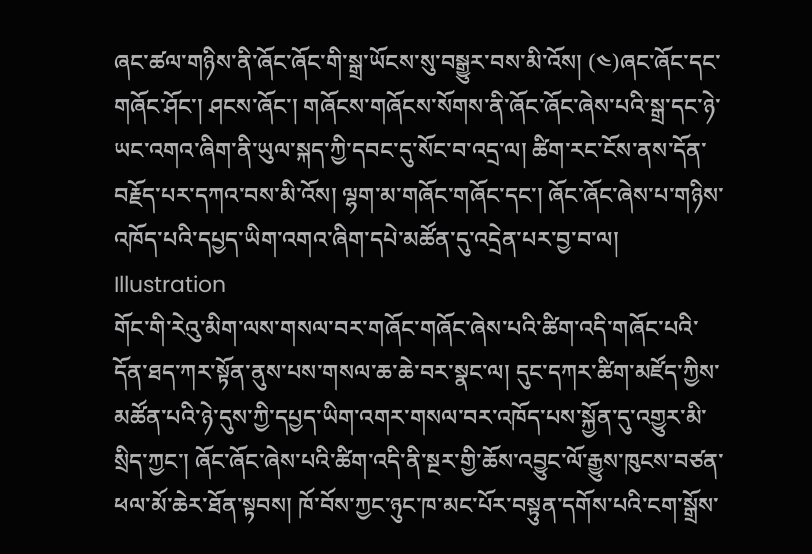ཞང་ཚལ་གཉིས་ནི་ཞོང་ཞོང་གི་སྒྲ་ཡོངས་སུ་བསྒྱུར་བས་མི་འོས། (༤)ཞང་ཞོང་དང་གཞོང་ཤོང་། ཤངས་ཞོང་། གཞོངས་གཞོངས་སོགས་ནི་ཞོང་ཞོང་ཞེས་པའི་སྒྲ་དང་ཉེ་ཡང་འགའ་ཞིག་ནི་ཡུལ་སྐད་ཀྱི་དབང་དུ་སོང་བ་འདྲ་ལ། ཚིག་རང་ངོས་ནས་དོན་བརྗོད་པར་དཀའ་བས་མི་འོས། ལྷག་མ་གཞོང་གཞོང་དང་། ཞོང་ཞོང་ཞེས་པ་གཉིས་འཁོད་པའི་དཔྱད་ཡིག་འགའ་ཞིག་དཔེ་མཚོན་དུ་འདྲེན་པར་བྱ་བ་ལ། Illustration
གོང་གི་རེའུ་མིག་ལས་གསལ་བར་གཞོང་གཞོང་ཞེས་པའི་ཚིག་འདི་གཞོང་པའི་དོན་ཐད་ཀར་སྟོན་ནུས་པས་གསལ་ཆ་ཆེ་བར་སྣང་ལ། དུང་དཀར་ཚིག་མཛོད་ཀྱིས་མཚོན་པའི་ཉེ་དུས་ཀྱི་དཔྱད་ཡིག་འགར་གསལ་བར་འཁོད་པས་སྐྱོན་དུ་འགྱུར་མི་སྲིད་ཀྱང་། ཞོང་ཞོང་ཞེས་པའི་ཚིག་འདི་ནི་སྔར་གྱི་ཆོས་འབྱུང་ལོ་རྒྱུས་ཁུངས་བཙན་ཕལ་མོ་ཆེར་ཐོན་སྟབས། ཁོ་བོས་ཀྱང་ཉུང་ཁ་མང་པོར་བསྟུན་དགོས་པའི་ངག་སྒྲོས་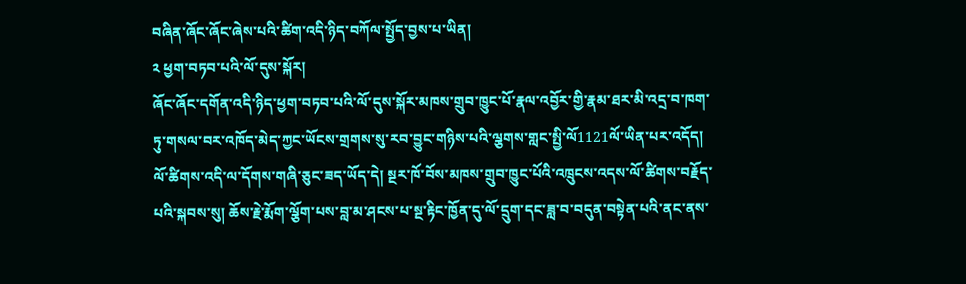བཞིན་ཞོང་ཞོང་ཞེས་པའི་ཚིག་འདི་ཉིད་བཀོལ་སྤྱོད་བྱས་པ་ཡིན།
༢ ཕྱག་བཏབ་པའི་ལོ་དུས་སྐོར།
ཞོང་ཞོང་དགོན་འདི་ཉིད་ཕྱག་བཏབ་པའི་ལོ་དུས་སྐོར་མཁས་གྲུབ་ཁྱུང་པོ་རྣལ་འབྱོར་གྱི་རྣམ་ཐར་མི་འདྲ་བ་ཁག་ཏུ་གསལ་བར་འཁོད་མེད་ཀྱང་ཡོངས་གྲགས་སུ་རབ་བྱུང་གཉིས་པའི་ལྕགས་གླང་སྤྱི་ལོ1121ལོ་ཡིན་པར་འདོད། ལོ་ཚིགས་འདི་ལ་དོགས་གཞི་ཅུང་ཟད་ཡོད་དེ། སྔར་ཁོ་བོས་མཁས་གྲུབ་ཁྱུང་པོའི་འཁྲུངས་འདས་ལོ་ཚིགས་བརྗོད་པའི་སྐབས་སུ། ཆོས་རྗེ་རྨོག་ལྕོག་པས་བླ་མ་ཤངས་པ་སྔ་རྟིང་ཁྱོན་དུ་ལོ་དྲུག་དང་ཟླ་བ་བདུན་བསྟེན་པའི་ནང་ནས་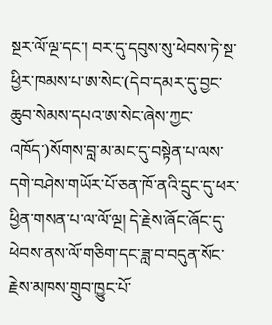སྔར་ལོ་ལྔ་དང་། བར་དུ་དབུས་སུ་ཕེབས་ཏེ་སྔ་ཕྱིར་ཁམས་པ་ཨ་སེང་(དེབ་དམར་དུ་བྱང་ཆུབ་སེམས་དཔའ་ཨ་སེང་ཞེས་ཀྱང་འཁོད་)སོགས་བླ་མ་མང་དུ་བསྟེན་པ་ལས་དགེ་བཤེས་གཡོར་པོ་ཅན་ཁོ་ནའི་དྲུང་དུ་ཕར་ཕྱིན་གསན་པ་ལ་ལོ་ལྔ། དེ་རྗེས་ཞོང་ཞོང་དུ་ཕེབས་ནས་ལོ་གཅིག་དང་ཟླ་བ་བདུན་སོང་རྗེས་མཁས་གྲུབ་ཁྱུང་པོ་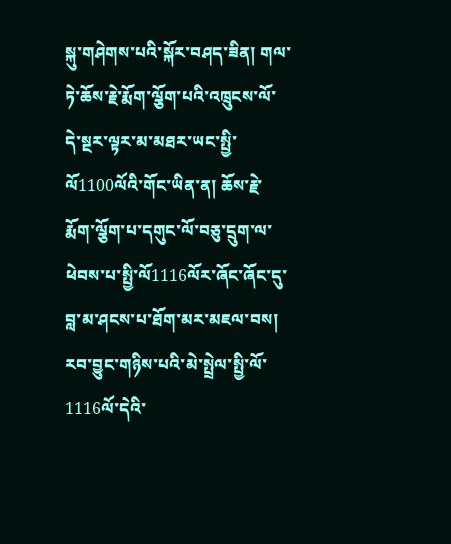སྐུ་གཤེགས་པའི་སྐོར་བཤད་ཟིན། གལ་ཏེ་ཆོས་རྗེ་རྨོག་ལྕོག་པའི་འཁྲུངས་ལོ་དེ་སྔར་ལྟར་མ་མཐར་ཡང་སྤྱི་ལོ1100ལོའི་གོང་ཡིན་ན། ཆོས་རྗེ་རྨོག་ལྕོག་པ་དགུང་ལོ་བཅུ་དྲུག་ལ་ཕེབས་པ་སྤྱི་ལོ1116ལོར་ཞོང་ཞོང་དུ་བླ་མ་ཤངས་པ་ཐོག་མར་མཇལ་བས། རབ་བྱུང་གཉིས་པའི་མེ་སྤྲེལ་སྤྱི་ལོ་1116ལོ་དེའི་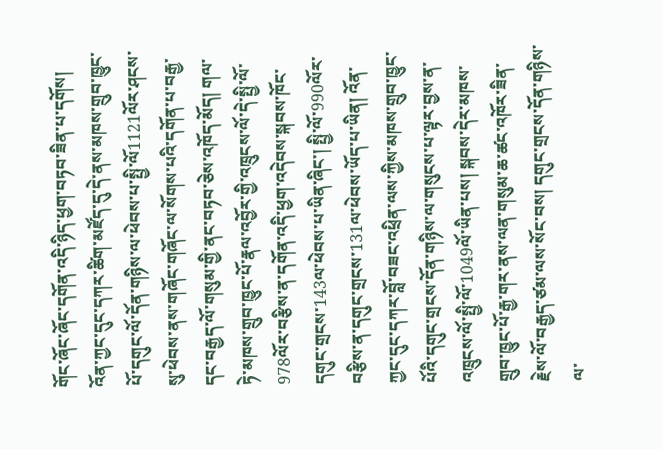གོང་ཞོང་ཞོང་དགོན་འདི་ཉིད་ཕྱག་བཏབ་ཟིན་པ་དགོས།
འོན་ཀྱང་དུང་དཀར་ཚིག་མཛོད་དུ་དེ་ནས་མཁས་གྲུབ་ཁྱུང་པོ་དགུང་ལོ་དོན་གཉིས་ལ་ཕེབས་པ་སྤྱི་ལོ1121ལོར་ཤངས་སུ་ཕེབས་ནས་གཞོང་གཞོང་ལ་སོགས་པའི་དགོན་པ་བརྒྱ་དང་བརྒྱད་ལོ་གསུམ་གྱི་ནང་བཏབ་ཅེས་འཁོད་མོད། གལ་ཏེ་མཁས་གྲུབ་ཁྱུང་པོ་རྣལ་འབྱོར་གྱི་འཁྲུངས་ལོ་དེ་སྤྱི་ལོ་978ལོར་བརྩིས་ན་དགོན་འདི་ཕྱག་འདེབས་སྐབས་ཁོང་དགུང་གྲངས་143ལ་ཕེབས་པ་ཡིན་ཞིང་། སྤྱི་ལོ་990ལོར་བརྩིས་ན་དགུང་གྲངས་131ལ་ཕེབས་ཡོད་པ་ཡིན། འོན་ཀྱང་དུང་དཀར་བློ་བཟང་འཕྲིན་ལས་ཀྱིས་མཁས་གྲུབ་ཁྱུང་པོའི་དགུང་གྲངས་དོན་གཉིས་ལ་གསུངས་པ་ལྟར་བྱས་ན་འཁྲུངས་ལོ་སྤྱི་ལོ་1049ལོ་ཡིན་པས། སྐབས་དེར་མཁས་གྲུབ་ཁྱུང་པོ་རྒྱ་གར་ནས་ལན་གསུམ་ཆ་ཚང་འཁོར་ཟིན་རྗེས་ལོ་བརྒྱད་ཙམ་ལས་སོང་བས། དགུང་གྲངས་དོན་གཉིས་ལ་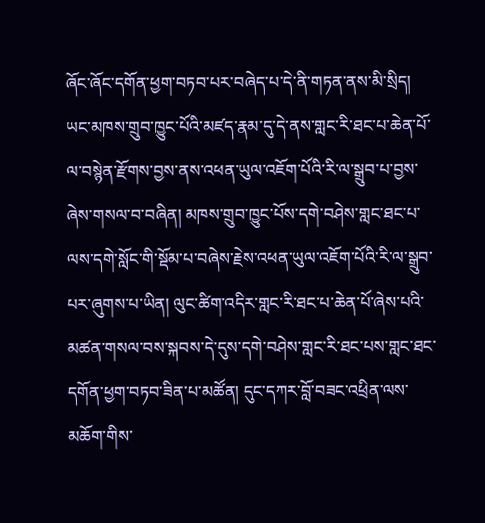ཞོང་ཞོང་དགོན་ཕྱག་བཏབ་པར་བཞེད་པ་དེ་ནི་གཏན་ནས་མི་སྲིད།
ཡང་མཁས་གྲུབ་ཁྱུང་པོའི་མཛད་རྣམ་དུ་དེ་ནས་གླང་རི་ཐང་པ་ཆེན་པོ་ལ་བསྙེན་རྫོགས་བྱས་ནས་འཕན་ཡུལ་འཇོག་པོའི་རི་ལ་སྒྲུབ་པ་བྱས་ཞེས་གསལ་བ་བཞིན། མཁས་གྲུབ་ཁྱུང་པོས་དགེ་བཤེས་གླང་ཐང་པ་ལས་དགེ་སློང་གི་སྡོམ་པ་བཞེས་རྗེས་འཕན་ཡུལ་འཇོག་པོའི་རི་ལ་སྒྲུབ་པར་ཞུགས་པ་ཡིན། ལུང་ཚིག་འདིར་གླང་རི་ཐང་པ་ཆེན་པོ་ཞེས་པའི་མཚན་གསལ་བས་སྐབས་དེ་དུས་དགེ་བཤེས་གླང་རི་ཐང་པས་གླང་ཐང་དགོན་ཕྱག་བཏབ་ཟིན་པ་མཚོན། དུང་དཀར་བློ་བཟང་འཕྲིན་ལས་མཆོག་གིས་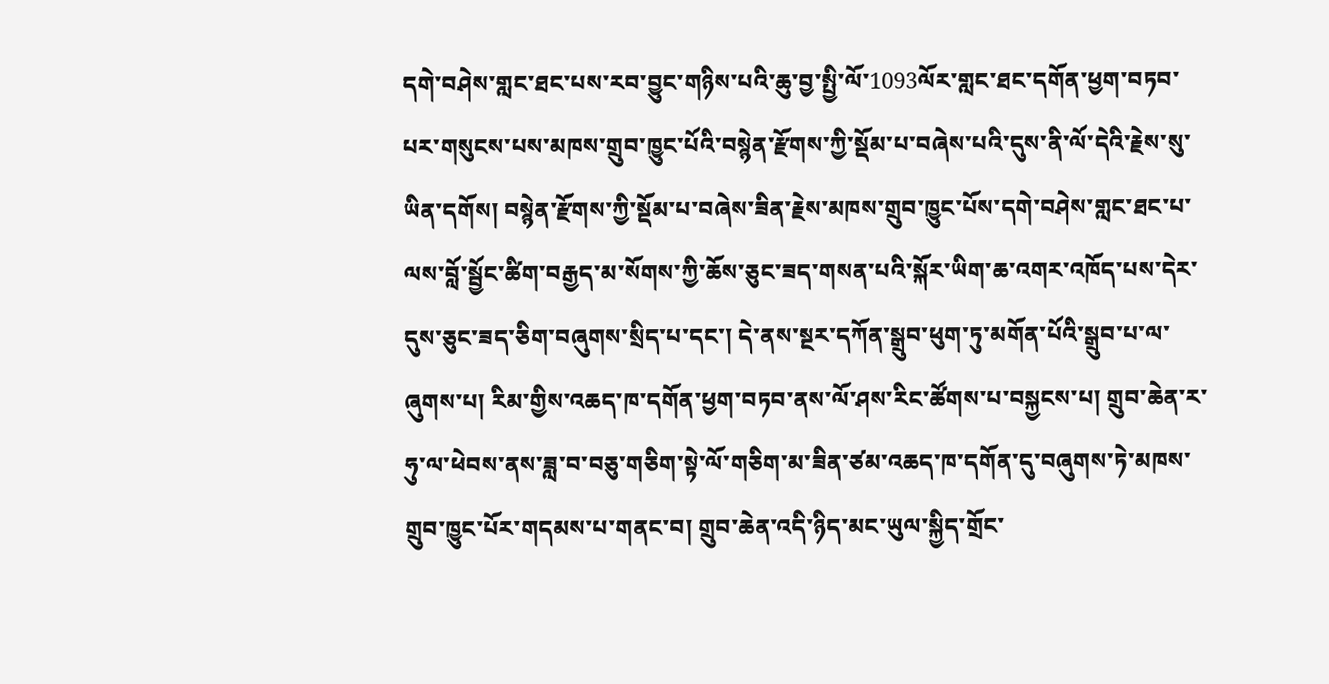དགེ་བཤེས་གླང་ཐང་པས་རབ་བྱུང་གཉིས་པའི་ཆུ་བྱ་སྤྱི་ལོ་1093ལོར་གླང་ཐང་དགོན་ཕྱག་བཏབ་པར་གསུངས་པས་མཁས་གྲུབ་ཁྱུང་པོའི་བསྙེན་རྫོགས་ཀྱི་སྡོམ་པ་བཞེས་པའི་དུས་ནི་ལོ་དེའི་རྗེས་སུ་ཡིན་དགོས། བསྙེན་རྫོགས་ཀྱི་སྡོམ་པ་བཞེས་ཟིན་རྗེས་མཁས་གྲུབ་ཁྱུང་པོས་དགེ་བཤེས་གླང་ཐང་པ་ལས་བློ་སྦྱོང་ཚིག་བརྒྱད་མ་སོགས་ཀྱི་ཆོས་ཅུང་ཟད་གསན་པའི་སྐོར་ཡིག་ཆ་འགར་འཁོད་པས་དེར་དུས་ཅུང་ཟད་ཅིག་བཞུགས་སྲིད་པ་དང་། དེ་ནས་སྔར་དཀོན་སྒྲུབ་ཕུག་ཏུ་མགོན་པོའི་སྒྲུབ་པ་ལ་ཞུགས་པ། རིམ་གྱིས་འཆད་ཁ་དགོན་ཕྱག་བཏབ་ནས་ལོ་ཤས་རིང་ཚོགས་པ་བསྐྱངས་པ། གྲུབ་ཆེན་ར་ཧུ་ལ་ཕེབས་ནས་ཟླ་བ་བཅུ་གཅིག་སྟེ་ལོ་གཅིག་མ་ཟིན་ཙམ་འཆད་ཁ་དགོན་དུ་བཞུགས་ཏེ་མཁས་གྲུབ་ཁྱུང་པོར་གདམས་པ་གནང་བ། གྲུབ་ཆེན་འདི་ཉིད་མང་ཡུལ་སྐྱིད་གྲོང་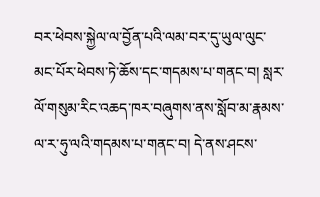བར་ཕེབས་སྐྱེལ་ལ་བྱོན་པའི་ལམ་བར་དུ་ཡུལ་ལུང་མང་པོར་ཕེབས་ཏེ་ཆོས་དང་གདམས་པ་གནང་བ། སླར་ལོ་གསུམ་རིང་འཆད་ཁར་བཞུགས་ནས་སློབ་མ་རྣམས་ལ་ར་ཧུ་ལའི་གདམས་པ་གནང་བ། དེ་ནས་ཤངས་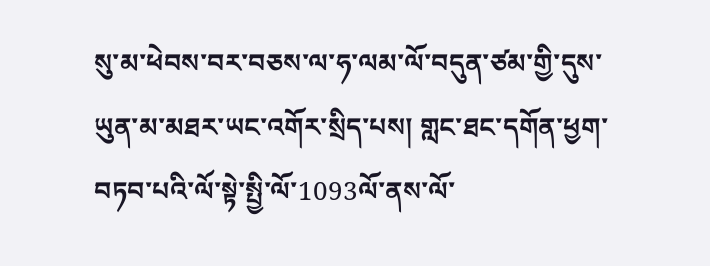སུ་མ་ཕེབས་བར་བཅས་ལ་ཧ་ལམ་ལོ་བདུན་ཙམ་གྱི་དུས་ཡུན་མ་མཐར་ཡང་འགོར་སྲིད་པས། གླང་ཐང་དགོན་ཕྱག་བཏབ་པའི་ལོ་སྟེ་སྤྱི་ལོ་1093ལོ་ནས་ལོ་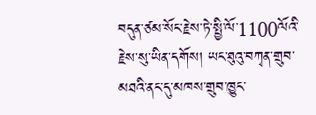བདུན་ཙམ་སོང་རྗེས་ཏེ་སྤྱི་ལོ་1100ལོའི་རྗེས་སུ་ཡིན་དགོས། ཡང་ཐུའུ་བཀྭན་གྲུབ་མཐའི་ནང་དུ་མཁས་གྲུབ་ཁྱུང་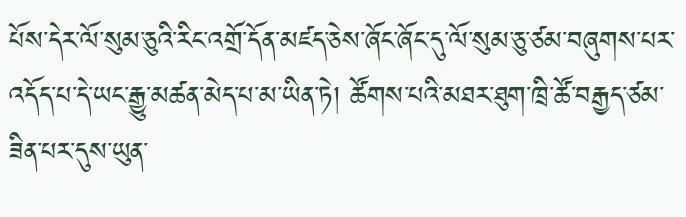པོས་དེར་ལོ་སུམ་ཅུའི་རིང་འགྲོ་དོན་མཛད་ཅེས་ཞོང་ཞོང་དུ་ལོ་སུམ་ཅུ་ཙམ་བཞུགས་པར་འདོད་པ་དེ་ཡང་རྒྱུ་མཚན་མེད་པ་མ་ཡིན་ཏེ། ཚོགས་པའི་མཐར་ཐུག་ཁྲི་ཚོ་བརྒྱད་ཙམ་ཟིན་པར་དུས་ཡུན་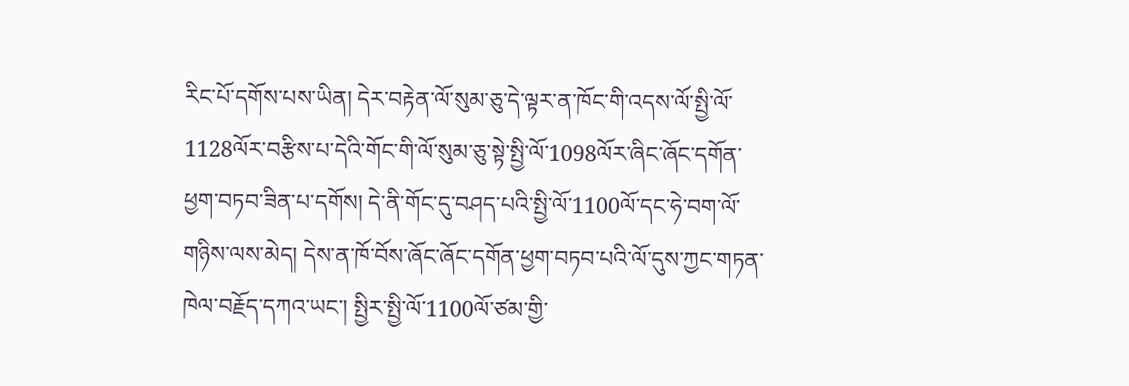རིང་པོ་དགོས་པས་ཡིན། དེར་བརྟེན་ལོ་སུམ་ཅུ་དེ་ལྟར་ན་ཁོང་གི་འདས་ལོ་སྤྱི་ལོ་1128ལོར་བརྩིས་པ་དེའི་གོང་གི་ལོ་སུམ་ཅུ་སྟེ་སྤྱི་ལོ་1098ལོར་ཞིང་ཞོང་དགོན་ཕྱག་བཏབ་ཟིན་པ་དགོས། དེ་ནི་གོང་དུ་བཤད་པའི་སྤྱི་ལོ་1100ལོ་དང་ཧེ་བག་ལོ་གཉིས་ལས་མེད། དེས་ན་ཁོ་བོས་ཞོང་ཞོང་དགོན་ཕྱག་བཏབ་པའི་ལོ་དུས་ཀྱང་གཏན་ཁེལ་བརྗོད་དཀའ་ཡང་། སྤྱིར་སྤྱི་ལོ་1100ལོ་ཙམ་གྱི་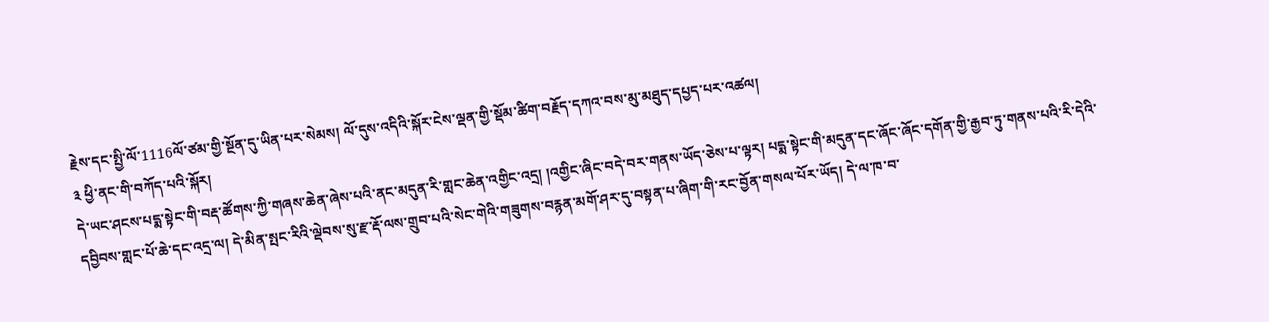རྗེས་དང་སྤྱི་ལོ་1116ལོ་ཙམ་གྱི་སྔོན་དུ་ཡིན་པར་སེམས། ལོ་དུས་འདིའི་སྐོར་ངེས་ལྡན་གྱི་སྡོམ་ཚིག་བརྗོད་དཀའ་བས་མུ་མཐུད་དཔྱད་པར་འཚལ།
༣ ཕྱི་ནང་གི་བཀོད་པའི་སྐོར།
དེ་ཡང་ཤངས་པདྨ་སྟེང་གི་བརྡ་ཚོགས་ཀྱི་གཞས་ཆེན་ཞེས་པའི་ནང་མདུན་རི་གླང་ཆེན་འགྱིང་འདྲ། །འགྱིང་ཞིང་བདེ་བར་གནས་ཡོད་ཅེས་པ་ལྟར། པདྨ་སྟེང་གི་མདུན་དང་ཞོང་ཞོང་དགོན་གྱི་རྒྱབ་ཏུ་གནས་པའི་རི་དེའི་དབྱིབས་གླང་པོ་ཆེ་དང་འདྲ་ལ། དེ་མིན་སྤང་རིའི་ལྡེབས་སུ་རྫ་རྡོ་ལས་གྲུབ་པའི་སེང་གེའི་གཟུགས་བརྙན་མགོ་ཤར་དུ་བསྟན་པ་ཞིག་གི་རང་བྱོན་གསལ་པོར་ཡོད། དེ་ལ་ཁ་བ་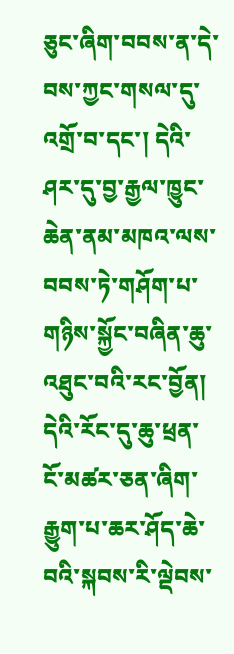ཅུང་ཞིག་བབས་ན་དེ་བས་ཀྱང་གསལ་དུ་འགྲོ་བ་དང་། དེའི་ཤར་དུ་བྱ་རྒྱལ་ཁྱུང་ཆེན་ནམ་མཁའ་ལས་བབས་ཏེ་གཤོག་པ་གཉིས་སྐྱོང་བཞིན་ཆུ་འཐུང་བའི་རང་བྱོན། དེའི་རོང་དུ་ཆུ་ཕྲན་ངོ་མཚར་ཅན་ཞིག་རྒྱུག་པ་ཆར་ཤོད་ཆེ་བའི་སྐབས་རི་ལྡེབས་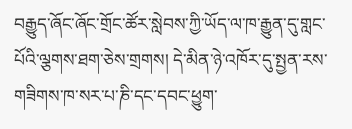བརྒྱུད་ཞོང་ཞོང་གྲོང་ཚོར་སླེབས་ཀྱི་ཡོད་ལ་ཁ་རྒྱུན་དུ་གླང་པོའི་ལྕགས་ཐག་ཅེས་གྲགས། དེ་མིན་ཉེ་འཁོར་དུ་སྤྱན་རས་གཟིགས་ཁ་སར་པ་ཎི་དང་དབང་ཕྱུག་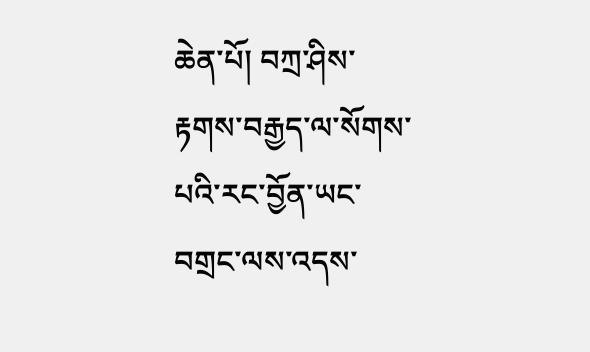ཆེན་པོ། བཀྲ་ཤིས་རྟགས་བརྒྱད་ལ་སོགས་པའི་རང་བྱོན་ཡང་བགྲང་ལས་འདས་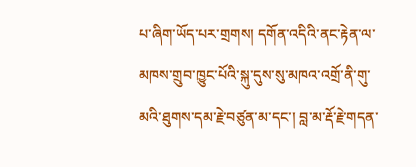པ་ཞིག་ཡོད་པར་གྲགས། དགོན་འདིའི་ནང་རྟེན་ལ་མཁས་གྲུབ་ཁྱུང་པོའི་སྐུ་དུས་སུ་མཁའ་འགྲོ་ནི་གུ་མའི་ཐུགས་དམ་རྗེ་བཙུན་མ་དང་། བླ་མ་རྡོ་རྗེ་གདན་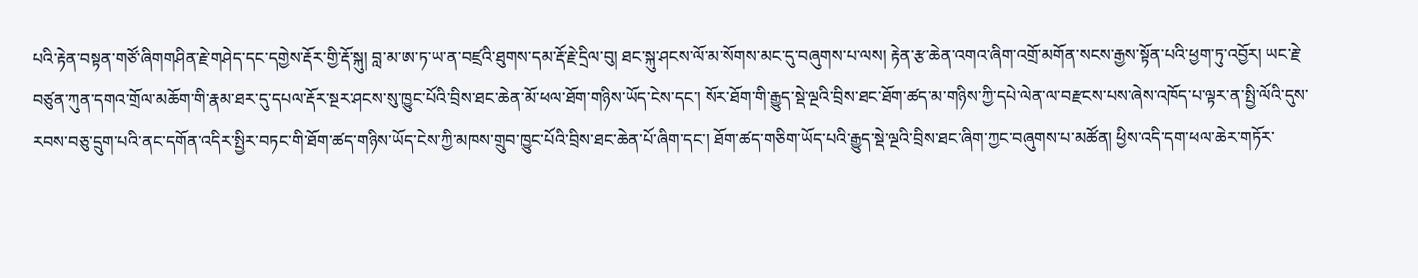པའི་རྟེན་བསྟན་གཙོ་ཞིགགཤིན་རྗེ་གཤེད་དང་དགྱེས་རྡོར་གྱི་རྡོ་སྐུ། བླ་མ་ཨ་ཏ་ཡ་ན་བཛྲའི་ཐུགས་དམ་རྡོ་རྗེ་དྲིལ་བུ། ཐང་སྐུ་ཤངས་ལོ་མ་སོགས་མང་དུ་བཞུགས་པ་ལས། རྟེན་རྩ་ཆེན་འགའ་ཞིག་འགྲོ་མགོན་སངས་རྒྱས་སྟོན་པའི་ཕྱག་ཏུ་འབྱོར། ཡང་རྗེ་བཙུན་ཀུན་དགའ་གྲོལ་མཆོག་གི་རྣམ་ཐར་དུ་དཔལ་རྡོར་སྔར་ཤངས་སུ་ཁྱུང་པོའི་བྲིས་ཐང་ཆེན་མོ་ཕལ་ཐོག་གཉིས་ཡོད་ངེས་དང་། སོར་ཐོག་གི་རྒྱུད་སྡེ་ལྔའི་བྲིས་ཐང་ཐོག་ཚད་མ་གཉིས་ཀྱི་དཔེ་ལེན་ལ་བརྫངས་པས་ཞེས་འཁོད་པ་ལྟར་ན་སྤྱི་ལོའི་དུས་རབས་བཅུ་དྲུག་པའི་ནང་དགོན་འདིར་སྤྱིར་བཏང་གི་ཐོག་ཚད་གཉིས་ཡོད་ངེས་ཀྱི་མཁས་གྲུབ་ཁྱུང་པོའི་བྲིས་ཐང་ཆེན་པོ་ཞིག་དང་། ཐོག་ཚད་གཅིག་ཡོད་པའི་རྒྱུད་སྡེ་ལྔའི་བྲིས་ཐང་ཞིག་ཀྱང་བཞུགས་པ་མཚོན། ཕྱིས་འདི་དག་ཕལ་ཆེར་གཏོར་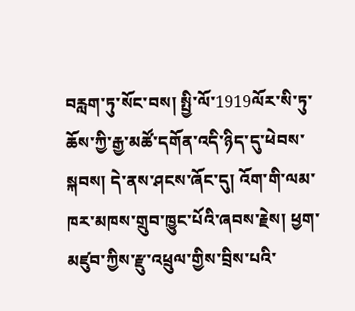བརླག་ཏུ་སོང་བས། སྤྱི་ལོ་1919ལོར་སི་ཏུ་ཆོས་ཀྱི་རྒྱ་མཚོ་དགོན་འདི་ཉིད་དུ་ཕེབས་སྐབས། དེ་ནས་ཤངས་ཞོང་དུ། འོག་གི་ལམ་ཁར་མཁས་གྲུབ་ཁྱུང་པོའི་ཞབས་རྗེས། ཕྱག་མཛུབ་ཀྱིས་རྫུ་འཕྲུལ་གྱིས་བྲིས་པའི་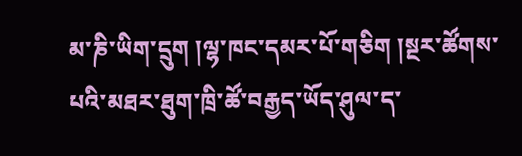མ་ཎི་ཡིག་དྲུག །ལྷ་ཁང་དམར་པོ་གཅིག །སྔར་ཚོགས་པའི་མཐར་ཐུག་ཁྲི་ཚོ་བརྒྱད་ཡོད་ཤུལ་ད་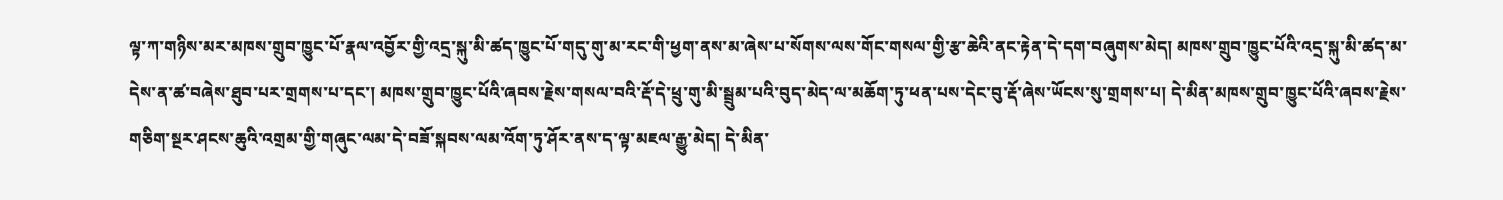ལྟ་ཀ་གཉིས་མར་མཁས་གྲུབ་ཁྱུང་པོ་རྣལ་འབྱོར་གྱི་འདྲ་སྐུ་མི་ཚད་ཁྱུང་པོ་གདུ་གུ་མ་རང་གི་ཕྱག་ནས་མ་ཞེས་པ་སོགས་ལས་གོང་གསལ་གྱི་རྩ་ཆེའི་ནང་རྟེན་དེ་དག་བཞུགས་མེད། མཁས་གྲུབ་ཁྱུང་པོའི་འདྲ་སྐུ་མི་ཚད་མ་དེས་ན་ཚ་བཞེས་ཐུབ་པར་གྲགས་པ་དང་། མཁས་གྲུབ་ཁྱུང་པོའི་ཞབས་རྗེས་གསལ་བའི་རྡོ་དེ་ཕྲུ་གུ་མི་སྦྲུམ་པའི་བུད་མེད་ལ་མཆོག་ཏུ་ཕན་པས་དེང་བུ་རྡོ་ཞེས་ཡོངས་སུ་གྲགས་པ། དེ་མིན་མཁས་གྲུབ་ཁྱུང་པོའི་ཞབས་རྗེས་གཅིག་སྔར་ཤངས་ཆུའི་འགྲམ་གྱི་གཞུང་ལམ་དེ་བཟོ་སྐབས་ལམ་འོག་ཏུ་ཤོར་ནས་ད་ལྟ་མཇལ་རྒྱུ་མེད། དེ་མིན་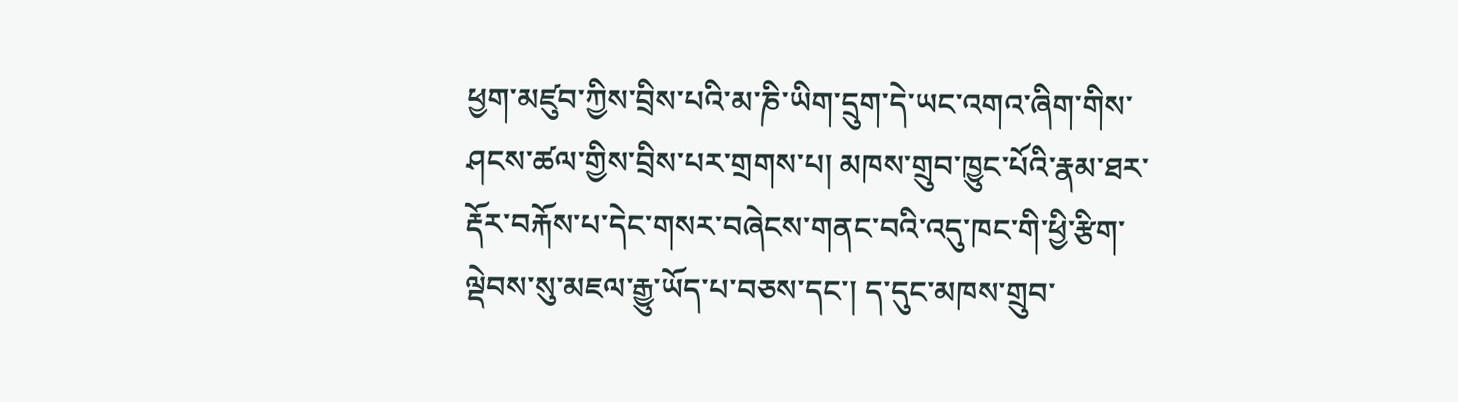ཕྱག་མཛུབ་ཀྱིས་བྲིས་པའི་མ་ཎི་ཡིག་དྲུག་དེ་ཡང་འགའ་ཞིག་གིས་ཤངས་ཚལ་གྱིས་བྲིས་པར་གྲགས་པ། མཁས་གྲུབ་ཁྱུང་པོའི་རྣམ་ཐར་རྡོར་བརྐོས་པ་དེང་གསར་བཞེངས་གནང་བའི་འདུ་ཁང་གི་ཕྱི་རྩིག་ལྡེབས་སུ་མཇལ་རྒྱུ་ཡོད་པ་བཅས་དང་། ད་དུང་མཁས་གྲུབ་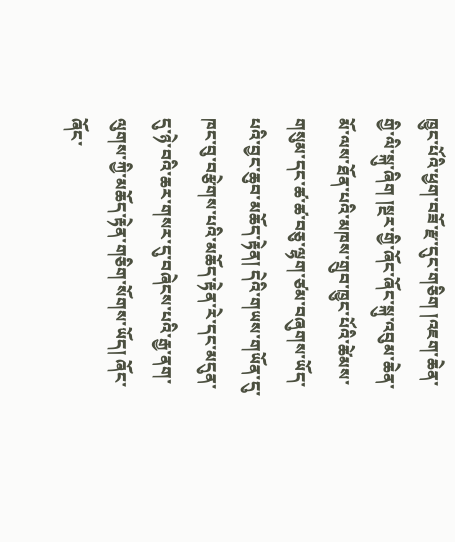ཁྱུང་པོའི་ཕྱག་བཟོ་རྫ་དུང་གཅིག །འཇག་ཆེན་གྱི་ལི་སྐུ་ཞིག །སྔར་གྱི་ཞོང་ཞོང་སྐུ་འབུམ་ཆེན་མོ་ལས་ཐོན་པའི་མཁས་གྲུབ་ཁྱུང་པོའི་ཚེམས་གསུམ་དང་ཚ་ཚ་བཅུ་ལྷག་ཙམ་བཞུགས་ཡོད་པའི་བྱང་ཆུབ་མཆོད་རྟེན། དེའི་གཡས་གཡོན་དུ་ཁང་བུ་བརྩེགས་པའི་མཆོད་རྟེན་རེ་དང་མདུན་དུ་ཉེ་བའི་ཆར་གསར་དུ་བཞེངས་པའི་རྒྱ་ནག་ལུགས་ཀྱི་མཆོད་རྟེན་གཅིག་སོགས་ཡོད། ཞོང་ཞོང་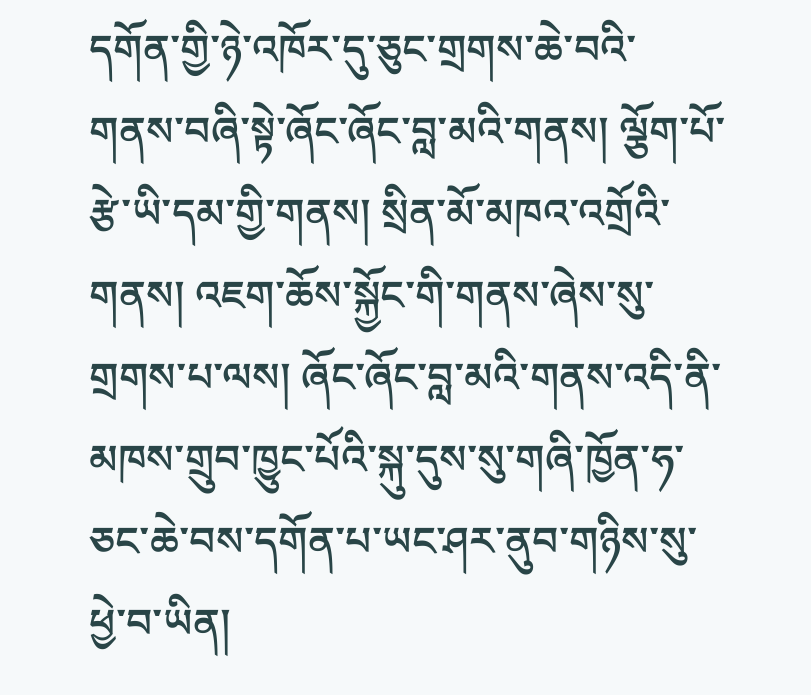དགོན་གྱི་ཉེ་འཁོར་དུ་ཅུང་གྲགས་ཆེ་བའི་གནས་བཞི་སྟེ་ཞོང་ཞོང་བླ་མའི་གནས། ལྕོག་པོ་རྩེ་ཡི་དམ་གྱི་གནས། སྲིན་མོ་མཁའ་འགྲོའི་གནས། འཇག་ཆོས་སྐྱོང་གི་གནས་ཞེས་སུ་གྲགས་པ་ལས། ཞོང་ཞོང་བླ་མའི་གནས་འདི་ནི་མཁས་གྲུབ་ཁྱུང་པོའི་སྐུ་དུས་སུ་གཞི་ཁྱོན་ཧ་ཅང་ཆེ་བས་དགོན་པ་ཡང་ཤར་ནུབ་གཉིས་སུ་ཕྱེ་བ་ཡིན།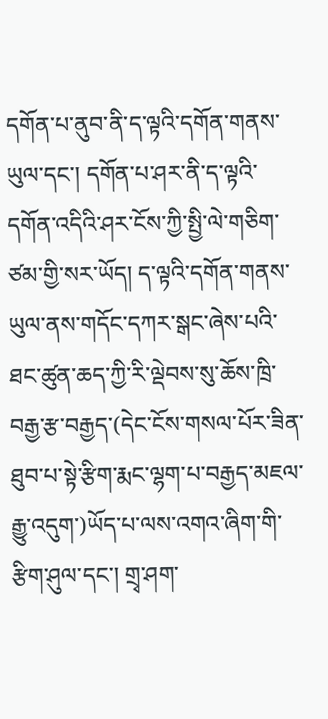དགོན་པ་ནུབ་ནི་ད་ལྟའི་དགོན་གནས་ཡུལ་དང་། དགོན་པ་ཤར་ནི་ད་ལྟའི་དགོན་འདིའི་ཤར་ངོས་ཀྱི་སྤྱི་ལེ་གཅིག་ཙམ་གྱི་སར་ཡོད། ད་ལྟའི་དགོན་གནས་ཡུལ་ནས་གདོང་དཀར་སྒང་ཞེས་པའི་ཐང་ཚུན་ཆད་ཀྱི་རི་ལྡེབས་སུ་ཆོས་ཁྲི་བརྒྱ་རྩ་བརྒྱད་(དེང་ངོས་གསལ་པོར་ཟིན་ཐུབ་པ་སྟེ་རྩིག་རྨང་ལྷག་པ་བརྒྱད་མཇལ་རྒྱུ་འདུག་)ཡོད་པ་ལས་འགའ་ཞིག་གི་རྩིག་ཤུལ་དང་། གྲྭ་ཤག་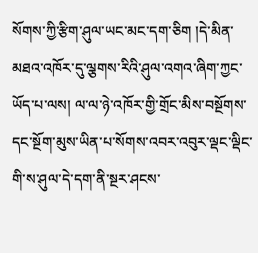སོགས་ཀྱི་རྩིག་ཤུལ་ཡང་མང་དག་ཅིག །དེ་མིན་མཐའ་འཁོར་དུ་ལྕགས་རིའི་ཤུལ་འགའ་ཞིག་ཀྱང་ཡོད་པ་ལས། ལ་ལ་ཉེ་འཁོར་གྱི་གྲོང་མིས་བསྔོགས་དང་སྔོག་མུས་ཡིན་པ་སོགས་འབར་འབུར་ལྡང་ལྡིང་གི་ས་ཤུལ་དེ་དག་ནི་སྔར་ཤངས་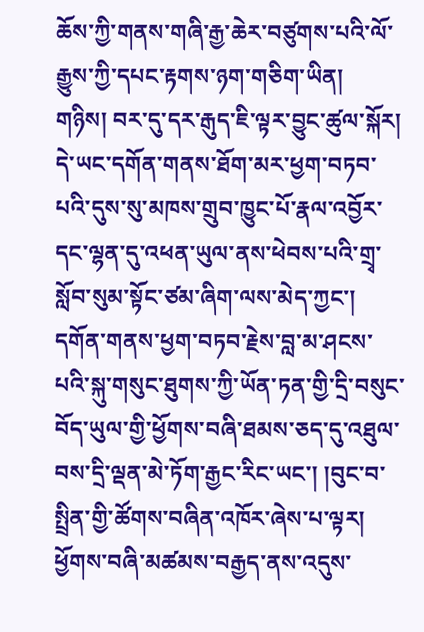ཆོས་ཀྱི་གནས་གཞི་རྒྱ་ཆེར་བཙུགས་པའི་ལོ་རྒྱུས་ཀྱི་དཔང་རྟགས་ཉག་གཅིག་ཡིན།
གཉིས། བར་དུ་དར་རྒུད་ཇི་ལྟར་བྱུང་ཚུལ་སྐོར།
དེ་ཡང་དགོན་གནས་ཐོག་མར་ཕྱག་བཏབ་པའི་དུས་སུ་མཁས་གྲུབ་ཁྱུང་པོ་རྣལ་འབྱོར་དང་ལྷན་དུ་འཕན་ཡུལ་ནས་ཕེབས་པའི་གྲྭ་སློབ་སུམ་སྟོང་ཙམ་ཞིག་ལས་མེད་ཀྱང་། དགོན་གནས་ཕྱག་བཏབ་རྗེས་བླ་མ་ཤངས་པའི་སྐུ་གསུང་ཐུགས་ཀྱི་ཡོན་ཏན་གྱི་དྲི་བསུང་བོད་ཡུལ་གྱི་ཕྱོགས་བཞི་ཐམས་ཅད་དུ་འཐུལ་བས་དྲི་ལྡན་མེ་ཏོག་རྒྱང་རིང་ཡང་། །བུང་བ་སྤྲིན་གྱི་ཚོགས་བཞིན་འཁོར་ཞེས་པ་ལྟར། ཕྱོགས་བཞི་མཚམས་བརྒྱད་ནས་འདུས་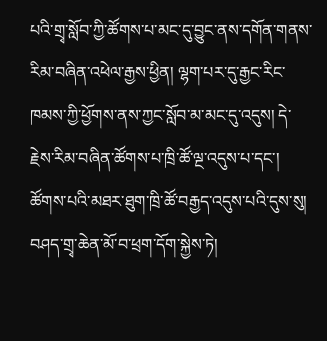པའི་གྲྭ་སློབ་ཀྱི་ཚོགས་པ་མང་དུ་བྱུང་ནས་དགོན་གནས་རིམ་བཞིན་འཕེལ་རྒྱས་ཕྱིན། ལྷག་པར་དུ་རྒྱང་རིང་ཁམས་ཀྱི་ཕྱོགས་ནས་ཀྱང་སློབ་མ་མང་དུ་འདུས། དེ་རྗེས་རིམ་བཞིན་ཚོགས་པ་ཁྲི་ཚོ་ལྔ་འདུས་པ་དང་། ཚོགས་པའི་མཐར་ཐུག་ཁྲི་ཚོ་བརྒྱད་འདུས་པའི་དུས་སུ། བཤད་གྲྭ་ཆེན་མོ་བ་ཕྲག་དོག་སྐྱེས་ཏེ།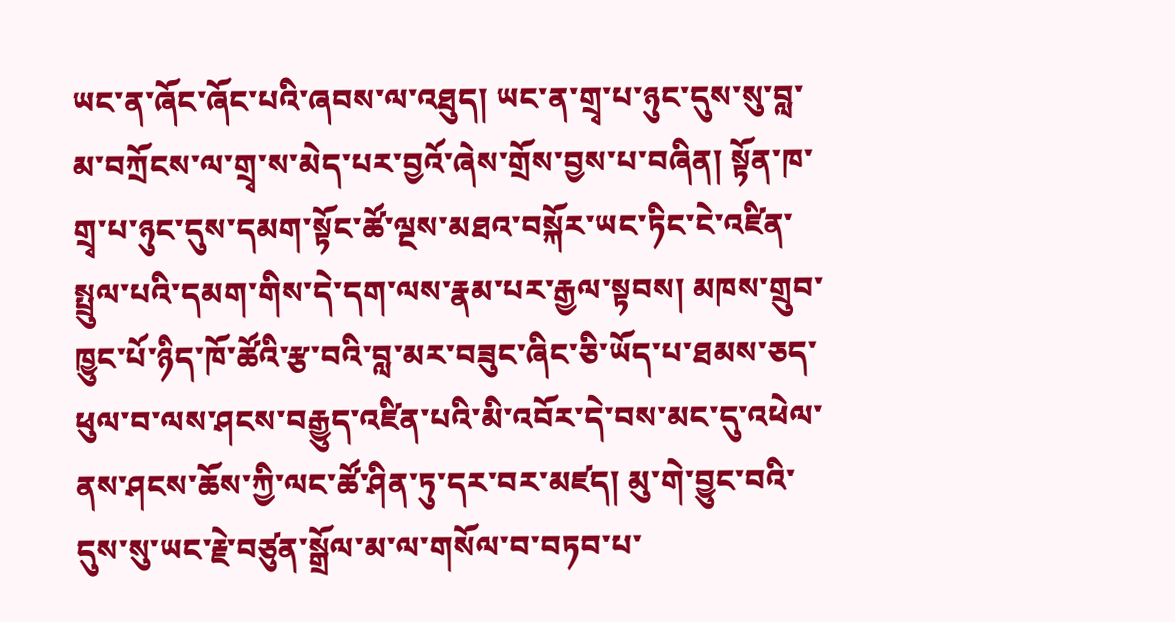ཡང་ན་ཞོང་ཞོང་པའི་ཞབས་ལ་འཐུད། ཡང་ན་གྲྭ་པ་ཉུང་དུས་སུ་བླ་མ་བཀྲོངས་ལ་གྲྭ་ས་མེད་པར་བྱའོ་ཞེས་གྲོས་བྱས་པ་བཞིན། སྟོན་ཁ་གྲྭ་པ་ཉུང་དུས་དམག་སྟོང་ཚོ་ལྔས་མཐའ་བསྐོར་ཡང་ཏིང་ངེ་འཛིན་སྤྲུལ་པའི་དམག་གིས་དེ་དག་ལས་རྣམ་པར་རྒྱལ་སྟབས། མཁས་གྲུབ་ཁྱུང་པོ་ཉིད་ཁོ་ཚོའི་རྩ་བའི་བླ་མར་བཟུང་ཞིང་ཅི་ཡོད་པ་ཐམས་ཅད་ཕུལ་བ་ལས་ཤངས་བརྒྱུད་འཛིན་པའི་མི་འབོར་དེ་བས་མང་དུ་འཕེལ་ནས་ཤངས་ཆོས་ཀྱི་ལང་ཚོ་ཤིན་ཏུ་དར་བར་མཛད། མུ་གེ་བྱུང་བའི་དུས་སུ་ཡང་རྗེ་བཙུན་སྒྲོལ་མ་ལ་གསོལ་བ་བཏབ་པ་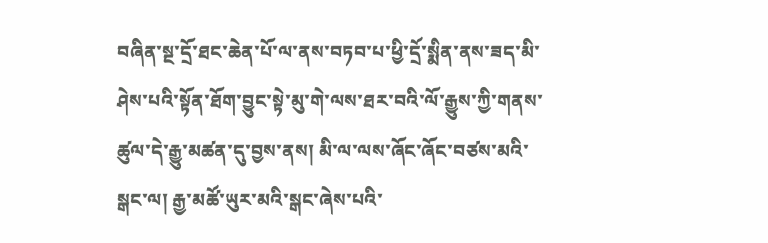བཞིན་སྔ་དྲོ་ཐང་ཆེན་པོ་ལ་ནས་བཏབ་པ་ཕྱི་དྲོ་སྨིན་ནས་ཟད་མི་ཤེས་པའི་སྟོན་ཐོག་བྱུང་སྟེ་མུ་གེ་ལས་ཐར་བའི་ལོ་རྒྱུས་ཀྱི་གནས་ཚུལ་དེ་རྒྱུ་མཚན་དུ་བྱས་ནས། མི་ལ་ལས་ཞོང་ཞོང་བཙས་མའི་སྒང་ལ། རྒྱ་མཚོ་ཡུར་མའི་སྒང་ཞེས་པའི་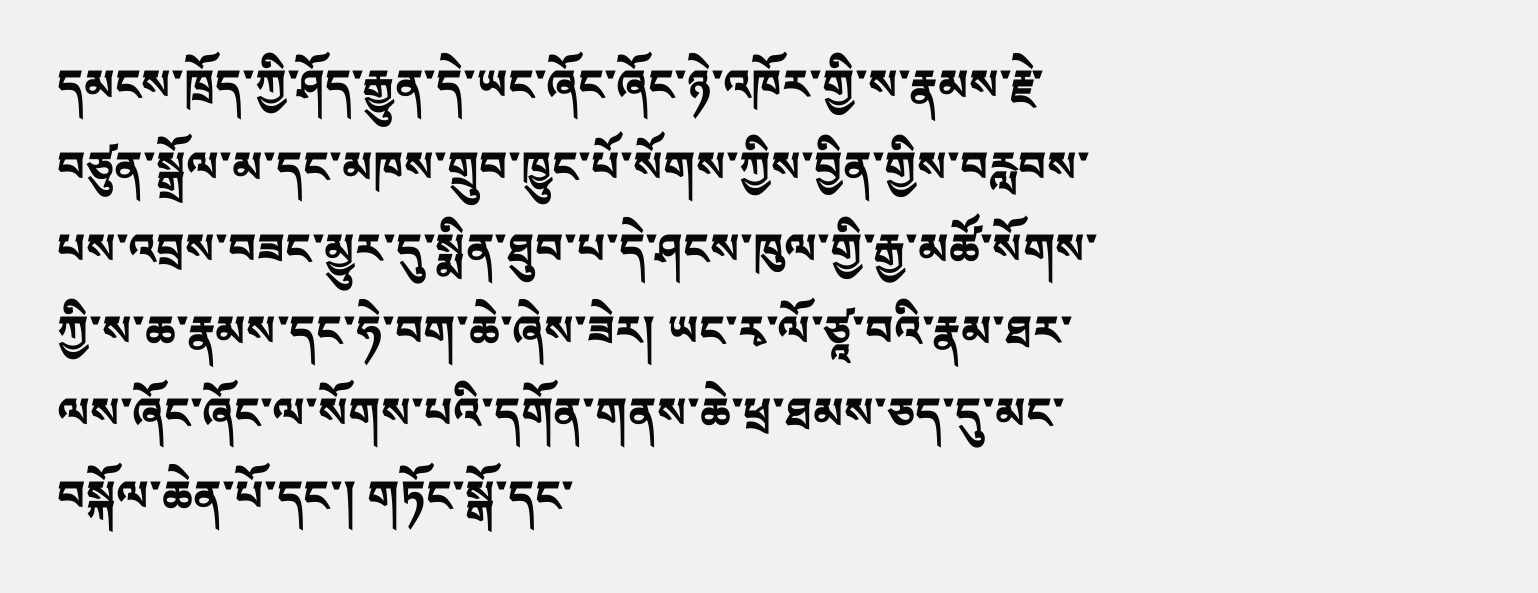དམངས་ཁྲོད་ཀྱི་ཤོད་རྒྱུན་དེ་ཡང་ཞོང་ཞོང་ཉེ་འཁོར་གྱི་ས་རྣམས་རྗེ་བཙུན་སྒྲོལ་མ་དང་མཁས་གྲུབ་ཁྱུང་པོ་སོགས་ཀྱིས་བྱིན་གྱིས་བརླབས་པས་འབྲས་བཟང་མྱུར་དུ་སྨིན་ཐུབ་པ་དེ་ཤངས་ཁུལ་གྱི་རྒྱ་མཚོ་སོགས་ཀྱི་ས་ཆ་རྣམས་དང་ཧེ་བག་ཆེ་ཞེས་ཟེར། ཡང་རྭ་ལོ་ཙཱ་བའི་རྣམ་ཐར་ལས་ཞོང་ཞོང་ལ་སོགས་པའི་དགོན་གནས་ཆེ་ཕྲ་ཐམས་ཅད་དུ་མང་བསྐོལ་ཆེན་པོ་དང་། གཏོང་སྒོ་དང་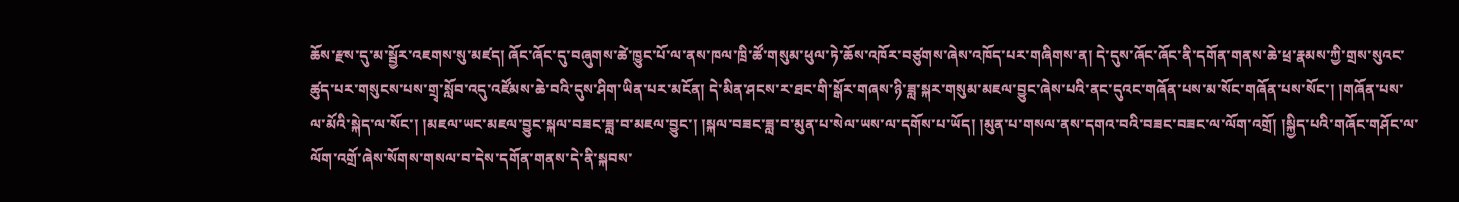ཆོས་རྫས་དུ་མ་སྦྱོར་འཇགས་སུ་མཛད། ཞོང་ཞོང་དུ་བཞུགས་ཚེ་ཁྱུང་པོ་ལ་ནས་ཁལ་ཁྲི་ཚོ་གསུམ་ཕུལ་ཏེ་ཆོས་འཁོར་བཙུགས་ཞེས་འཁོད་པར་གཞིགས་ན། དེ་དུས་ཞོང་ཞོང་ནི་དགོན་གནས་ཆེ་ཕྲ་རྣམས་ཀྱི་གྲས་སུའང་ཚུད་པར་གསུངས་པས་གྲྭ་སློབ་འདུ་འཛོམས་ཆེ་བའི་དུས་ཤིག་ཡིན་པར་མངོན། དེ་མིན་ཤངས་ར་ཐང་གི་སྒོར་གཞས་ཉི་ཟླ་སྐར་གསུམ་མཇལ་བྱུང་ཞེས་པའི་ནང་དུའང་གཞོན་པས་མ་སོང་གཞོན་པས་སོང་། །གཞོན་པས་ལ་མོའི་སྐེད་ལ་སོང་། །མཇལ་ཡང་མཇལ་བྱུང་སྐལ་བཟང་ཟླ་བ་མཇལ་བྱུང་། །སྐལ་བཟང་ཟླ་བ་མུན་པ་སེལ་ཡས་ལ་དགོས་པ་ཡོད། །མུན་པ་གསལ་ནས་དགའ་བའི་བཟང་བཟང་ལ་ལོག་འགྲོ། །སྐྱིད་པའི་གཞོང་གཤོང་ལ་ལོག་འགྲོ་ཞེས་སོགས་གསལ་བ་དེས་དགོན་གནས་དེ་ནི་སྐབས་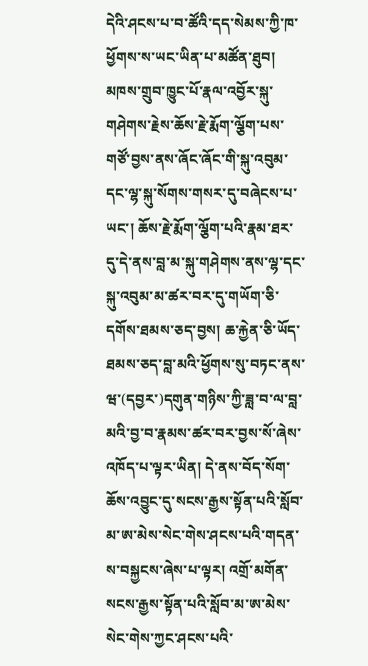དེའི་ཤངས་པ་བ་ཚོའི་དད་སེམས་ཀྱི་ཁ་ཕྱོགས་ས་ཡང་ཡིན་པ་མཚོན་ཐུབ།
མཁས་གྲུབ་ཁྱུང་པོ་རྣལ་འབྱོར་སྐུ་གཤེགས་རྗེས་ཆོས་རྗེ་རྨོག་ལྕོག་པས་གཙོ་བྱས་ནས་ཞོང་ཞོང་གི་སྐུ་འབུམ་དང་ལྷ་སྐུ་སོགས་གསར་དུ་བཞེངས་པ་ཡང་། ཆོས་རྗེ་རྨོག་ལྕོག་པའི་རྣམ་ཐར་དུ་དེ་ནས་བླ་མ་སྐུ་གཤེགས་ནས་ལྷ་དང་སྐུ་འབུམ་མ་ཚར་བར་དུ་གཡོག་ཅི་དགོས་ཐམས་ཅད་བྱས། ཆ་རྐྱེན་ཅི་ཡོད་ཐམས་ཅད་བླ་མའི་ཕྱོགས་སུ་བཏང་ནས་ཝ་(དབྱར་)དགུན་གཉིས་ཀྱི་ཟླ་བ་ལ་བླ་མའི་བྱ་བ་རྣམས་ཚར་བར་བྱས་སོ་ཞེས་འཁོད་པ་ལྟར་ཡིན། དེ་ནས་བོད་སོག་ཆོས་འབྱུང་དུ་སངས་རྒྱས་སྟོན་པའི་སློབ་མ་ཨ་མེས་སེང་གེས་ཤངས་པའི་གདན་ས་བསྐྱངས་ཞེས་པ་ལྟར། འགྲོ་མགོན་སངས་རྒྱས་སྟོན་པའི་སློབ་མ་ཨ་མེས་སེང་གེས་ཀྱང་ཤངས་པའི་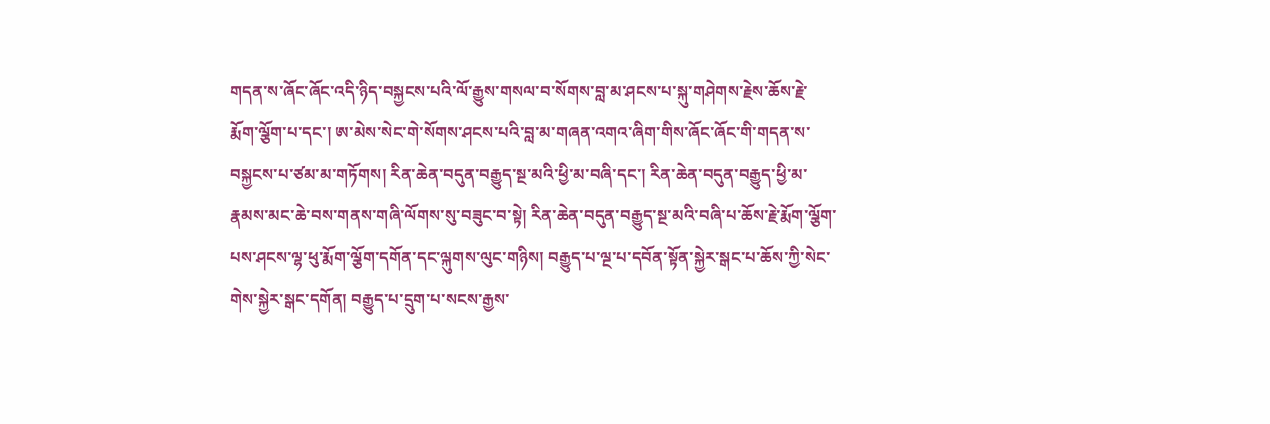གདན་ས་ཞོང་ཞོང་འདི་ཉིད་བསྐྱངས་པའི་ལོ་རྒྱུས་གསལ་བ་སོགས་བླ་མ་ཤངས་པ་སྐུ་གཤེགས་རྗེས་ཆོས་རྗེ་རྨོག་ལྕོག་པ་དང་། ཨ་མེས་སེང་གེ་སོགས་ཤངས་པའི་བླ་མ་གཞན་འགའ་ཞིག་གིས་ཞོང་ཞོང་གི་གདན་ས་བསྐྱངས་པ་ཙམ་མ་གཏོགས། རིན་ཆེན་བདུན་བརྒྱུད་སྔ་མའི་ཕྱི་མ་བཞི་དང་། རིན་ཆེན་བདུན་བརྒྱུད་ཕྱི་མ་རྣམས་མང་ཆེ་བས་གནས་གཞི་ལོགས་སུ་བཟུང་བ་སྟེ། རིན་ཆེན་བདུན་བརྒྱུད་སྔ་མའི་བཞི་པ་ཆོས་རྗེ་རྨོག་ལྕོག་པས་ཤངས་ལྷ་ཕུ་རྨོག་ལྕོག་དགོན་དང་ལྐུགས་ལུང་གཉིས། བརྒྱུད་པ་ལྔ་པ་དབོན་སྟོན་སྐྱེར་སྒང་པ་ཆོས་ཀྱི་སེང་གེས་སྐྱེར་སྒང་དགོན། བརྒྱུད་པ་དྲུག་པ་སངས་རྒྱས་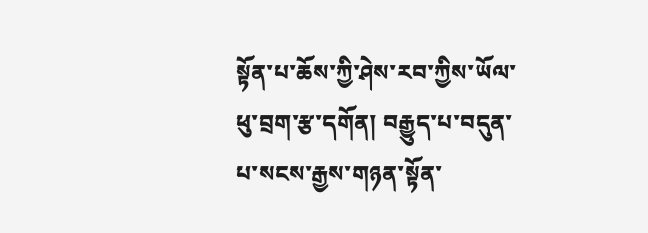སྟོན་པ་ཆོས་ཀྱི་ཤེས་རབ་ཀྱིས་ཡོལ་ཕུ་བྲག་རྩ་དགོན། བརྒྱུད་པ་བདུན་པ་སངས་རྒྱས་གཉན་སྟོན་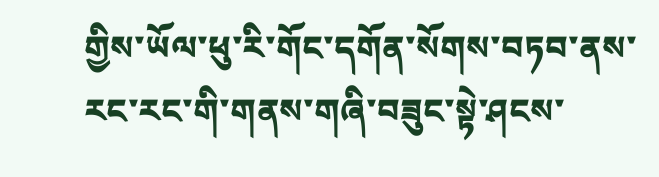གྱིས་ཡོལ་ཕུ་རི་གོང་དགོན་སོགས་བཏབ་ནས་རང་རང་གི་གནས་གཞི་བཟུང་སྟེ་ཤངས་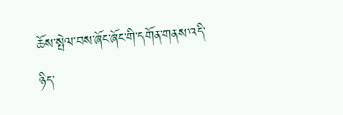ཆོས་སྤེལ་བས་ཞོང་ཞོང་གི་དགོན་གནས་འདི་ཉིད་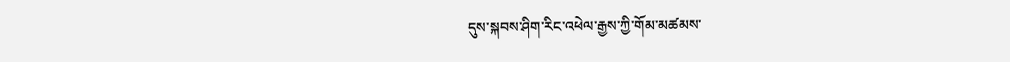དུས་སྐབས་ཤིག་རིང་འཕེལ་རྒྱས་ཀྱི་གོམ་མཚམས་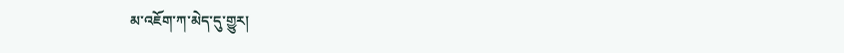མ་འཇོག་ཀ་མེད་དུ་གྱུར།